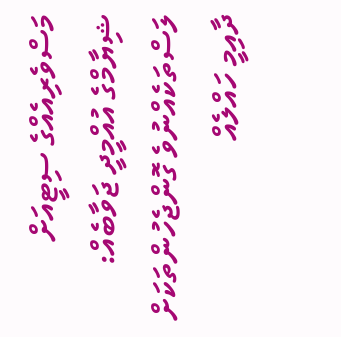މަސްވެރިއެއްގެ ސިޓީއަށް ޝިޔާމްގެ އުއްމީދީ ޖަވާބެއް: ލަސްތަކެއްނުވެ ގޮންޖެހުންތަކަށް ދާއިމީ ހައްލެއް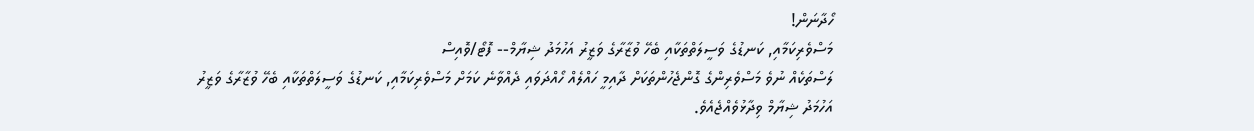ހޯދާނަން!
މަސްވެރިކަމާއި, ކަނޑުގެ ވަސީލަތްތަކާއި ބެހޭ ވުޒާރާގެ ވަޒީރު އަހުމަދު ޝިޔާމް-- ފޮޓޯ/ވޮއިސް
ލަސްތަކެއް ނުވެ މަސްވެރިންގެ ގޮންޖެހުންތަކަށް ދާއިމީ ހައްލެއް ހޯއްދަވައި ދެއްވާނެ ކަމަށް މަސްވެރިކަމާއި, ކަނޑުގެ ވަސީލަތްތަކާއި ބެހޭ ވުޒާރާގެ ވަޒީރު އަހުމަދު ޝިޔާމް ވިދާޅުވެއްޖެއެވެ.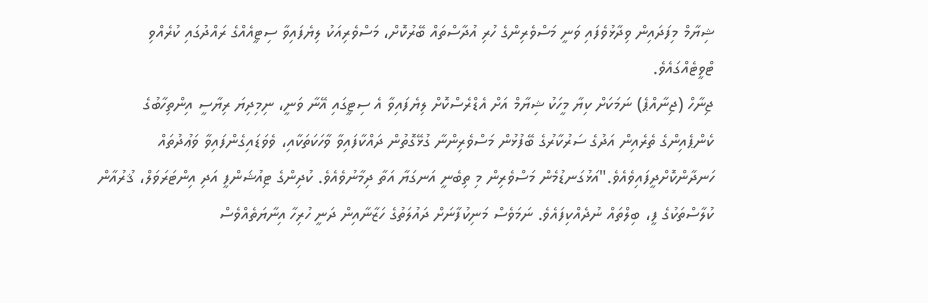ޝިޔާމް މިފަދައިން ވިދާޅުވެފައި ވަނީ މަސްވެރިންގެ ހުރި އުދާސްތައް ބޭރުކޮށް، މަސްވެރިއަކު ލިޔެފައިވާ ސިޓީއެއްގެ ރައްދުގައި ކުރެއްވި ޓްވީޓެއްގައެވެ.
ޖިނާހް (ޖިނާއްޕެ) ނަމަކަށް ކިޔާ މީހަކު ޝިޔާމް އަށް އެޑްރެސްކޮށް ލިޔެފައިވާ އެ ސިޓީގައި އޭނާ ވަނީ، ނިމިދިޔަ ރިޔާސީ އިންތިހާބުގެ ކެންޕެއިންގެ ތެރެއިން އަދުގެ ސަރުކާރުގެ ބޭފުޅުން މަސްވެރިންނާ ގުޅޭގޮތުން ދައްކާފައިވާ ވާހަކަތަކާއި، ވެވަޑައިގެންފައިވާ ވަޢުދުތައް ހަނދާންކޮށްދީފައިވެއެވެ."އަޅުގަނޑުމެން މަސްވެރިން މި ތިބެނީ އަނގަޔާ އަތާ ދިމާނުވެއެވެ. ކުދިންގެ ޓިއުޝަންފީ އަދި އިންޓަރަވަލް، ޤުރުއާން ކުލާސްތަކުގެ ފީ، ބިލްތައް ނުދެއްކިފައެވެ. ނަމަވެސް މަނިކުފާނަށް ދައުލަތުގެ ހަޒާނާއިން ދަނީ ހުރިހާ އިނާޔަތެއްވެސް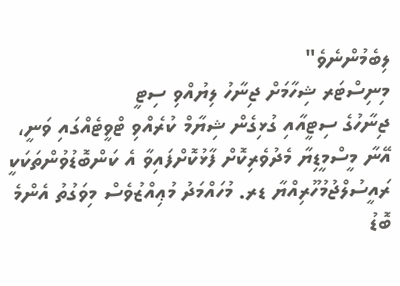ލިބެމުންނެވެ"
މިނިސްޓަރ ޝިހާމަށް ޖިނާހު ލިޔުއްވި ސިޓީ
ޖިނާހުގެ ސިޓީއާއި ގުޅިގެން ޝިޔާމް ކުރެއްވި ޓްވީޓެއްގައި ވަނީ، އޭނާ މީސްމީޑިޔާ މެދުވެރިކޮށް ފާޅުކޮށްފައިވާ އެ ކަންބޮޑުވުންތަކަކީ ރައީސުލްޖުމުހޫރިއްޔާ ޑރ. މުހައްމަދު މުޢިއްޒުވެސް މިވަގުތު އެންމެ ބޮޑު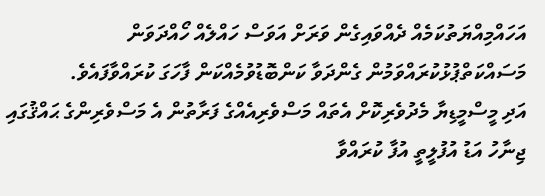އަހައްމިއްޔަތުކަމެއް ދެއްވައިގެން ވަރަށް އަވަސް ހައްލެއް ހޯއްދަވަން މަސައްކަތްޕުޅުކުރައްވަމުން ގެންދަވާ ކަންބޮޑުވުމެއްކަން ފާހަގަ ކުރައްވާފައެވެ.
އަދި މީސްމީޑިޔާ މެދުވެރިކޮށް އެތައް މަސްވެރިއެއްގެ ފަރާތުން އެ މަސްވެރިންގެ ޙައްޤުގައި ޖިނާހު އަޑު އުފުލީތީ އުފާ ކުރައްވާ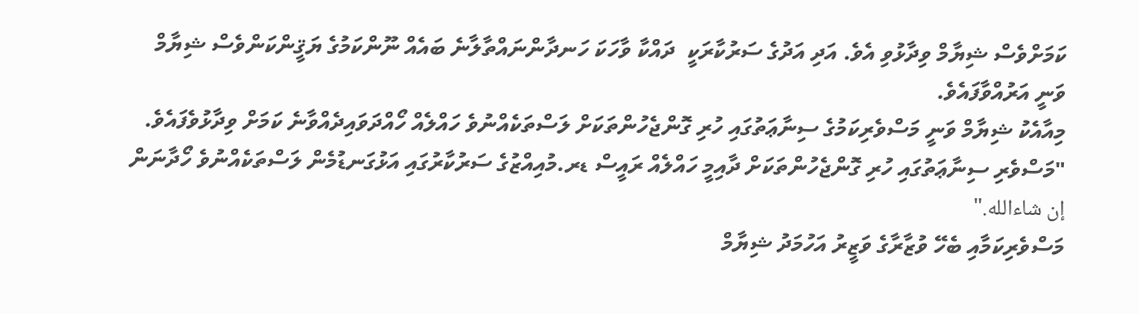ކަމަށްވެސް ޝިޔާމް ވިދާޅުވި އެވެ. އަދި އަދުގެ ސަރުކާރަކީ  ދައްކާ ވާހަކަ ހަނދާންނައްތާލާނެ ބައެއް ނޫންކަމުގެ ޔަޤީންކަންވެސް ޝިޔާމް ވަނީ އަރުއްވާފައެވެ.
މިއާއެކު ޝިޔާމް ވަނީ މަސްވެރިކަމުގެ ސިނާޢަތުގައި ހުރި ގޮންޖެހުންތަކަށް ލަސްތަކެއްނުވެ ހައްލެއް ހޯއްދަވައިދެއްވާނެ ކަމަށް ވިދާޅުވެފައެވެ.
"މަސްވެރި ސިނާޢަތުގައި ހުރި ގޮންޖެހުންތަކަށް ދާއިމީ ހައްލެއް ރައީސް ޑރ.މުއިއްޒުގެ ސަރުކާރުގައި އަޅުގަނޑުމެން ލަސްތަކެއްނުވެ ހޯދާނަން إن شاءالله."
މަސްވެރިކަމާއި ބެހޭ ވުޒާރާގެ ވަޒީރު އަހުމަދު ޝިޔާމް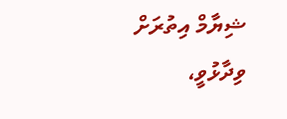ޝިޔާމް އިތުރަށް ވިދާޅުވީ،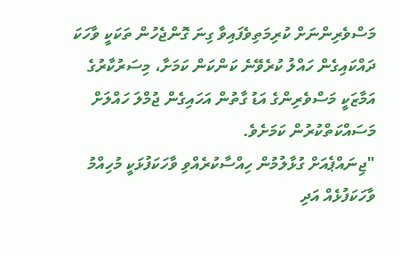މަސްވެރިންނަށް ކުރިމަތިވެފައިވާ ގިނަ ގޮންޖެހުން ތަކަކީ ވާހަކަ ދައްކައިގެން ހައްލު ކުރެވޭނެ ކަންކަން ކަމަށާ، މިސަރުކާރުގެ އަމާޒަކީ މަސްވެރިންގެ އަޑު ގާތުން އަހައިގެން ޖުމްލަ ހައްލަށް މަސައްކަތްކުރުން ކަމަށެވެ.
"ޖިނައްޕެއަށް ގުޅާލުމުން ހިއްސާކުރެއްވި ވާހަކަފުޅަކީ މުހިއްމު ވާހަކަފުޅެއް އަދި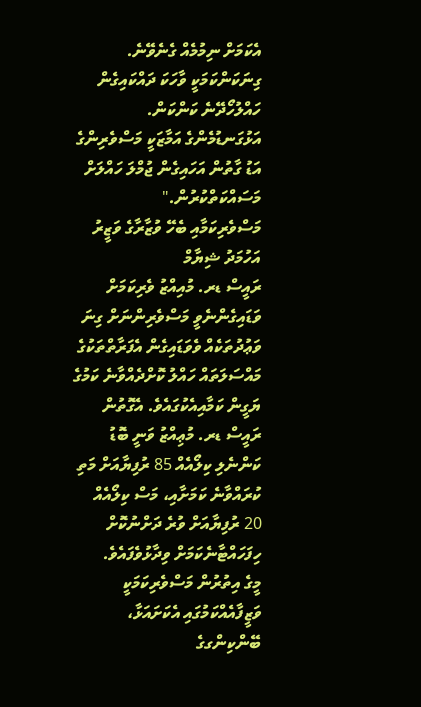އެކަމަށް ނިމުމެއް ގެނެވޭނެ. ގިނަކަންކަމަކީ ވާހަކަ ދައްކައިގެން ހައްލުހޯދޭނެ ކަންކަން. އަޅުގަނޑުމެންގެ އަމާޒަކީ މަސްވެރިންގެ އަޑު ގާތުން އަހައިގެން ޖުމްލަ ހައްލަށް މަސައްކަތްކުރުން."
މަސްވެރިކަމާއި ބެހޭ ވުޒާރާގެ ވަޒީރު އަހުމަދު ޝިޔާމް
ރައީސް ޑރ. މުއިއްޒު ވެރިކަމަށް ވަޑައިގެންނެވީ މަސްވެރިންނަށް ގިނަ ވަޢުދުތަކެއް ވެވަޑައިގެން އެފަރާތްތަކުގެ މައްސަލަތައް ހައްލު ކޮށްދެއްވާނެ ކަމުގެ ޔަގީން ކަމާއިއެކުގައެވެ. އެގޮތުން ރައީސް ޑރ. މުޢިއްޒު ވަނީ ބޮޑު ކަންނެލި ކިލޯއެއް 85 ރުފިޔާއަށް މަތި ކުރައްވާނެ ކަމަށާއި، މަސް ކިލޯއެއް 20 ރުފިޔާއަށް ވުރެ ދަށްނުކޮށް ހިފަހައްޓާނެކަމަށް ވިދާޅުވެފައެވެ.
މީގެ އިތުރުން މަސްވެރިކަމަކީ ވަޒީފާއެއްކަމުގައި އެކަށައަޅާ، ބޭންކިންގގެ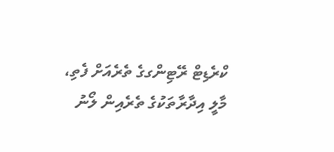ކްރެޑިޓް ރޭޓިންގގެ ތެރެއަށް ފެތި، މާލީ އިދާރާތަކުގެ ތެރެއިން ލޯނު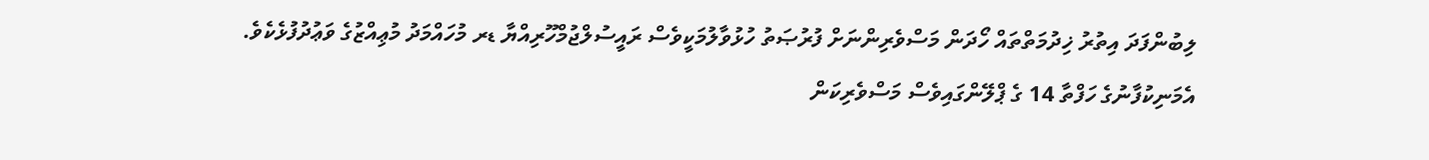ލިބުންފަދަ އިތުރު ޚިދުމަތްތައް ހޯދަން މަސްވެރިންނަށް ފުރުޞަތު ހުޅުވާލުމަކީވެސް ރައީސުލްޖުމްހޫރިއްޔާ ޑރ މުހައްމަދު މުޢިއްޒުގެ ވަޢުދުފުޅެކެވެ.
އެމަނިކުފާނުގެ ހަފްތާ 14 ގެ ޕްލޭންގައިވެސް މަސްވެރިކަން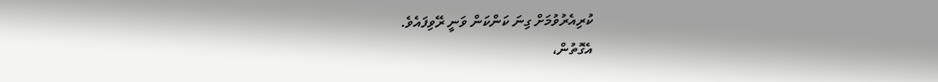ކުރިއެރުވުމަށް ގިނަ ކަންކަން ވަނީ ރޭވިފައެވެ.
އެގޮތުން،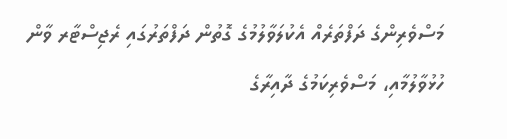މަސްވެރިންގެ ދަފްތަރެއް އެކުލަވާލުމުގެ ގޮތުން ދަފްތަރުގައި ރެޖިސްޓާރ ވާން ހުޅުވާލުމާއި، މަސްވެރިކަމުގެ ދާއިރާގެ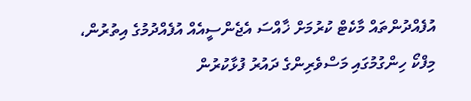އުފެއްދުންތައް މާކެޓް ކުރުމަށް ޚާއްސަ އެޖެންސީއެއް އުފެއްދުމުގެ އިތުރުން، މިފްކޯ ހިންގުމުގައި މަސްވެރިންގެ ދައުރު ފުޅާކުރުން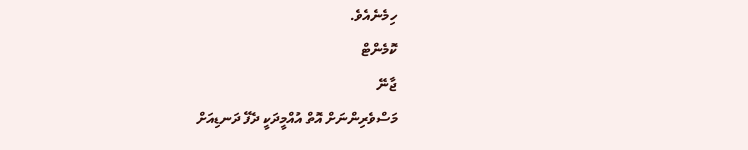ހިމެނެއެވެ.
ކޮމެންޓް
ޖާނޭ
މަސްވެރިންނަށް އޮތް އުއްމީދަކީ ދެފޭ ދަނޑިއަށް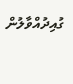ގުއިދުއްވާލުން